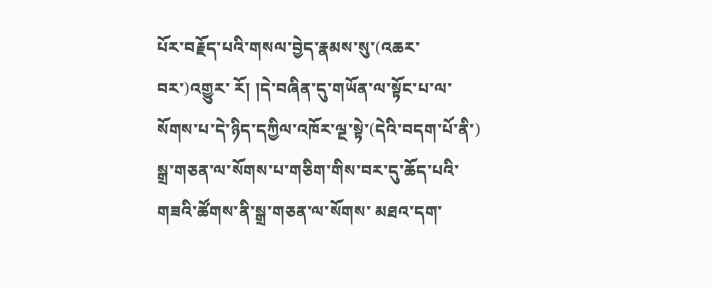པོར་བརྗོད་པའི་གསལ་བྱེད་རྣམས་སུ་(འཆར་བར་)འགྱུར་ རོ། །དེ་བཞིན་དུ་གཡོན་ལ་སྟོང་པ་ལ་སོགས་པ་དེ་ཉིད་དཀྱིལ་འཁོར་ལྔ་སྟེ་(དེའི་བདག་པོ་ནི་) སྒྲ་གཅན་ལ་སོགས་པ་གཅིག་གིས་བར་དུ་ཆོད་པའི་གཟའི་ཚོགས་ནི་སྒྲ་གཅན་ལ་སོགས་ མཐའ་དག་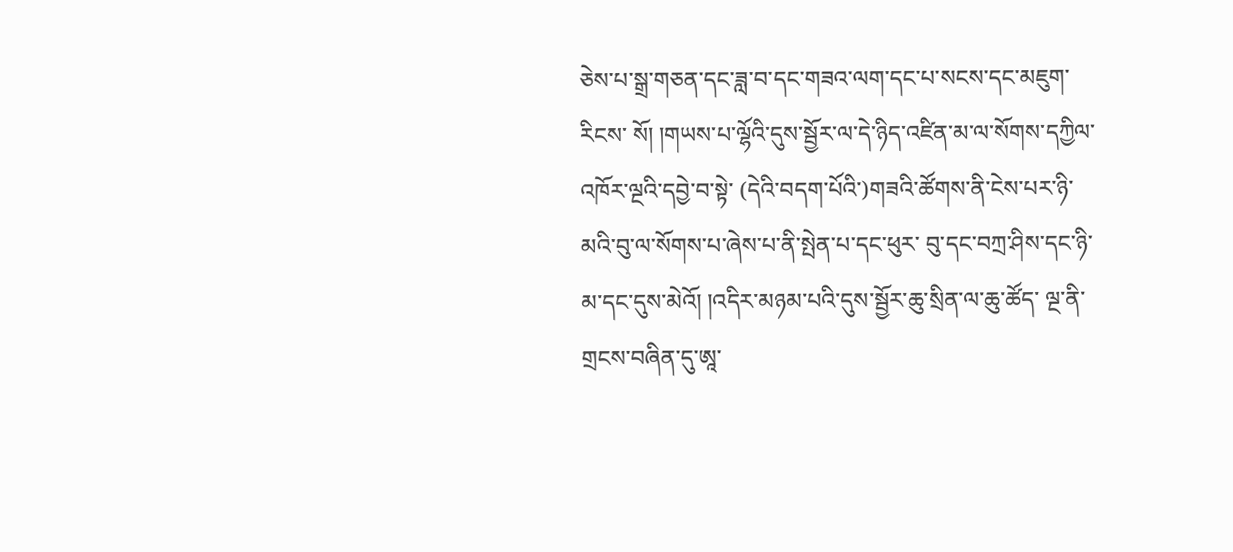ཅེས་པ་སྒྲ་གཅན་དང་ཟླ་བ་དང་གཟའ་ལག་དང་པ་སངས་དང་མཇུག་རིངས་ སོ། །གཡས་པ་ལྷོའི་དུས་སྦྱོར་ལ་དེ་ཉིད་འཛིན་མ་ལ་སོགས་དཀྱིལ་འཁོར་ལྔའི་དབྱེ་བ་སྟེ་ (དེའི་བདག་པོའི་)གཟའི་ཚོགས་ནི་ངེས་པར་ཉི་མའི་བུ་ལ་སོགས་པ་ཞེས་པ་ནི་སྤེན་པ་དང་ཕུར་ བུ་དང་བཀྲ་ཤིས་དང་ཉི་མ་དང་དུས་མེའོ། །འདིར་མཉམ་པའི་དུས་སྦྱོར་ཆུ་སྲིན་ལ་ཆུ་ཚོད་ ལྔ་ནི་གྲངས་བཞིན་དུ་ཨཱ་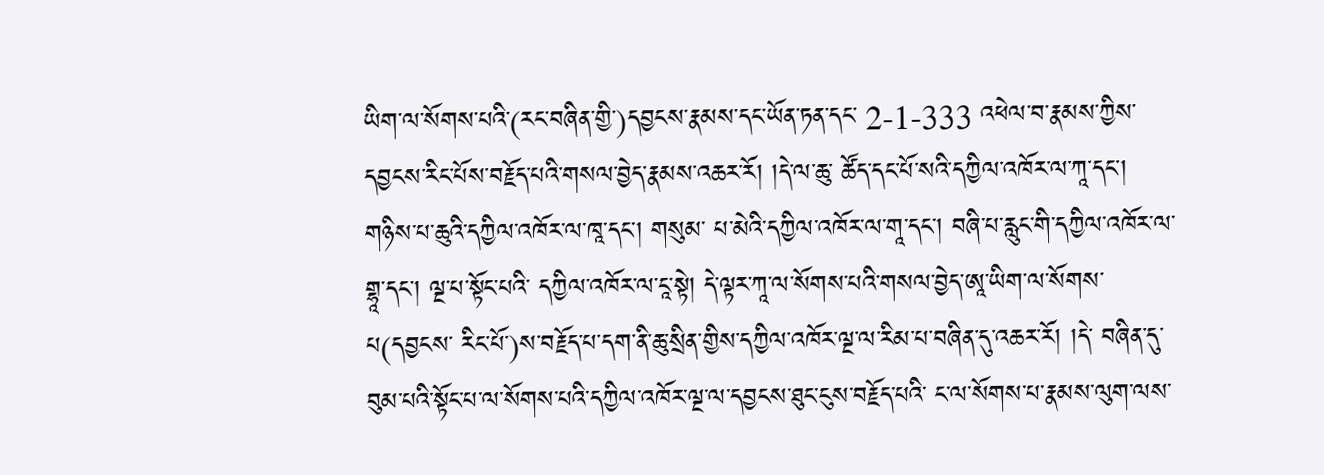ཡིག་ལ་སོགས་པའི་(རང་བཞིན་གྱི་)དབྱངས་རྣམས་དང་ཡོན་ཏན་དང་ 2-1-333 འཕེལ་བ་རྣམས་ཀྱིས་དབྱངས་རིང་པོས་བརྗོད་པའི་གསལ་བྱེད་རྣམས་འཆར་རོ། །དེ་ལ་ཆུ་ ཚོད་དང་པོ་སའི་དཀྱིལ་འཁོར་ལ་ཀཱ་དང་། གཉིས་པ་ཆུའི་དཀྱིལ་འཁོར་ལ་ཁཱ་དང་། གསུམ་ པ་མེའི་དཀྱིལ་འཁོར་ལ་གཱ་དང་། བཞི་པ་རླུང་གི་དཀྱིལ་འཁོར་ལ་གྷཱ་དང་། ལྔ་པ་སྟོང་པའི་ དཀྱིལ་འཁོར་ལ་ངཱ་སྟེ། དེ་ལྟར་ཀཱ་ལ་སོགས་པའི་གསལ་བྱེད་ཨཱ་ཡིག་ལ་སོགས་པ(དབྱངས་ རིང་པོ་)ས་བརྗོད་པ་དག་ནི་ཆུ་སྲིན་གྱིས་དཀྱིལ་འཁོར་ལྔ་ལ་རིམ་པ་བཞིན་དུ་འཆར་རོ། །དེ་ བཞིན་དུ་བུམ་པའི་སྟོང་པ་ལ་སོགས་པའི་དཀྱིལ་འཁོར་ལྔ་ལ་དབྱངས་ཐུང་ངུས་བརྗོད་པའི་ ང་ལ་སོགས་པ་རྣམས་ལུག་ལས་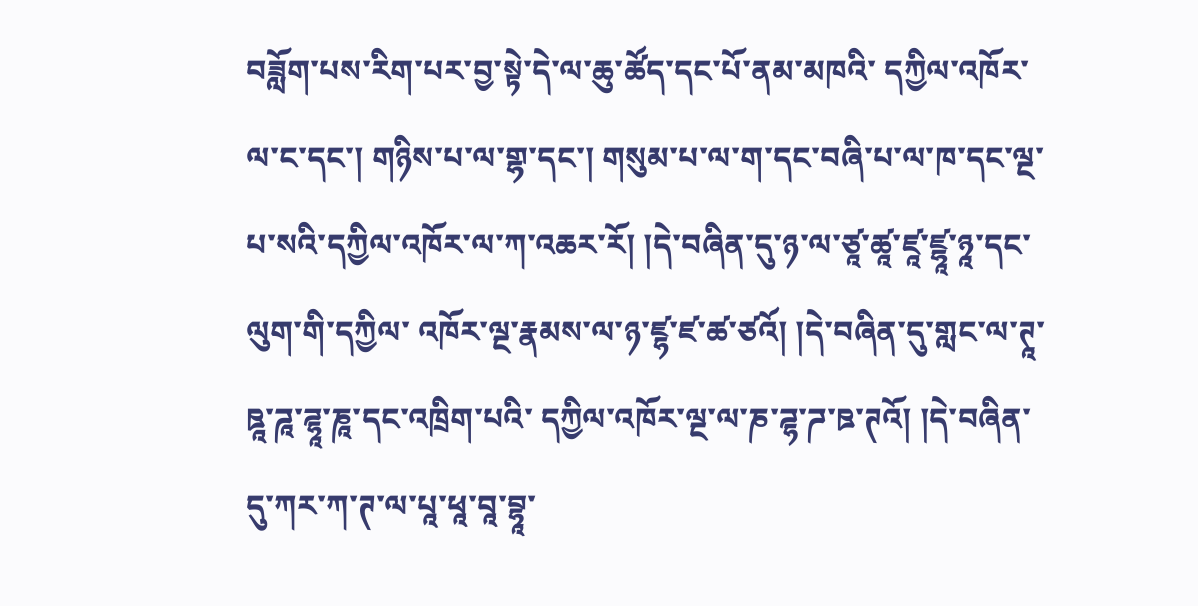བཟློག་པས་རིག་པར་བྱ་སྟེ་དེ་ལ་ཆུ་ཚོད་དང་པོ་ནམ་མཁའི་ དཀྱིལ་འཁོར་ལ་ང་དང་། གཉིས་པ་ལ་གྷ་དང་། གསུམ་པ་ལ་ག་དང་བཞི་པ་ལ་ཁ་དང་ལྔ་ པ་སའི་དཀྱིལ་འཁོར་ལ་ཀ་འཆར་རོ། །དེ་བཞིན་དུ་ཉ་ལ་ཙཱ་ཚཱ་ཛཱ་ཛྷཱ་ཉཱ་དང་ལུག་གི་དཀྱིལ་ འཁོར་ལྔ་རྣམས་ལ་ཉ་ཛྷ་ཛ་ཚ་ཙའོ། །དེ་བཞིན་དུ་གླང་ལ་ཊཱ་ཋཱ་ཌཱ་ཌྷཱ་ཎཱ་དང་འཁྲིག་པའི་ དཀྱིལ་འཁོར་ལྔ་ལ་ཎ་ཌྷ་ཌ་ཋ་ཊའོ། །དེ་བཞིན་དུ་ཀར་ཀ་ཊ་ལ་པཱ་ཕཱ་བཱ་བྷཱ་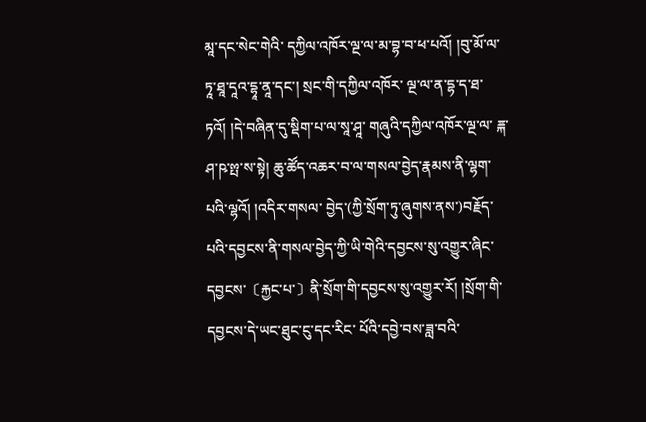མཱ་དང་སེང་གེའི་ དཀྱིལ་འཁོར་ལྔ་ལ་མ་བྷ་བ་ཕ་པའོ། །བུ་མོ་ལ་ཏཱ་ཐཱ་དཱའ་དྷཱ་ནཱ་དང་། སྲང་གི་དཀྱིལ་འཁོར་ ལྔ་ལ་ན་དྷ་ད་ཐ་ཏའོ། །དེ་བཞིན་དུ་སྡིག་པ་ལ་སཱ་ཤཱ་ གཞུའི་དཀྱིལ་འཁོར་ལྔ་ལ་ ྈྐ་ཤ་ཥ་ྉྤ་ས་སྟེ། ཆུ་ཚོད་འཆར་བ་ལ་གསལ་བྱེད་རྣམས་ནི་ལྷག་པའི་ལྷའོ། །འདིར་གསལ་ བྱེད་(ཀྱི་སྲོག་ཏུ་ཞུགས་ནས་)བརྗོད་པའི་དབྱངས་ནི་གསལ་བྱེད་ཀྱི་ཡི་གེའི་དབྱངས་སུ་འགྱུར་ཞིང་ དབྱངས་〔རྐྱང་པ་〕ནི་སྲོག་གི་དབྱངས་སུ་འགྱུར་རོ། །སྲོག་གི་དབྱངས་དེ་ཡང་ཐུང་ངུ་དང་རིང་ པོའི་དབྱེ་བས་ཟླ་བའི་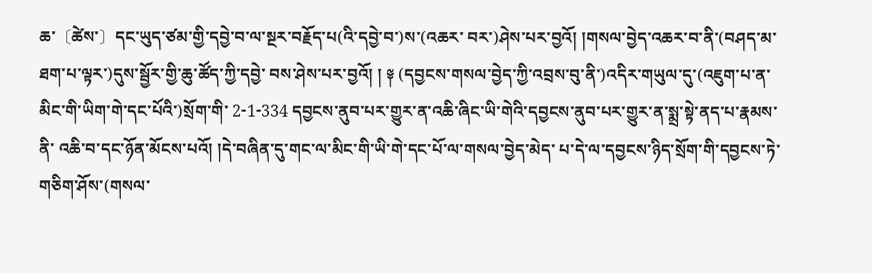ཆ་〔ཚེས་〕དང་ཡུད་ཙམ་གྱི་དབྱེ་བ་ལ་སྔར་བརྗོད་པ(འི་དབྱེ་བ་)ས་(འཆར་ བར་)ཤེས་པར་བྱའོ། །གསལ་བྱེད་འཆར་བ་ནི་(བཤད་མ་ཐག་པ་ལྟར་)དུས་སྦྱོར་གྱི་ཆུ་ཚོད་ཀྱི་དབྱེ་ བས་ཤེས་པར་བྱའོ། ། ༈ (དབྱངས་གསལ་བྱེད་ཀྱི་འབྲས་བུ་ནི་)འདིར་གཡུལ་དུ་(འཇུག་པ་ན་མིང་གི་ཡིག་གེ་དང་པོའི་)སྲོག་གི་ 2-1-334 དབྱངས་ནུབ་པར་གྱུར་ན་འཆི་ཞིང་ཡི་གེའི་དབྱངས་ནུབ་པར་གྱུར་ན་སྨྲ་སྟེ་ནད་པ་རྣམས་ནི་ འཆི་བ་དང་ཉོན་མོངས་པའོ། །དེ་བཞིན་དུ་གང་ལ་མིང་གི་ཡི་གེ་དང་པོ་ལ་གསལ་བྱེད་མེད་ པ་དེ་ལ་དབྱངས་ཉིད་སྲོག་གི་དབྱངས་ཏེ་གཅིག་ཤོས་(གསལ་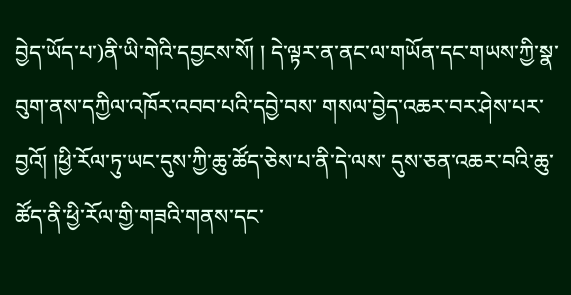བྱེད་ཡོད་པ་)ནི་ཡི་གེའི་དབྱངས་སོ། ། དེ་ལྟར་ན་ནང་ལ་གཡོན་དང་གཡས་ཀྱི་སྣ་བུག་ནས་དཀྱིལ་འཁོར་འབབ་པའི་དབྱེ་བས་ གསལ་བྱེད་འཆར་བར་ཤེས་པར་བྱའོ། །ཕྱི་རོལ་ཏུ་ཡང་དུས་ཀྱི་ཆུ་ཚོད་ཅེས་པ་ནི་དེ་ལས་ དུས་ཅན་འཆར་བའི་ཆུ་ཚོད་ནི་ཕྱི་རོལ་གྱི་གཟའི་གནས་དང་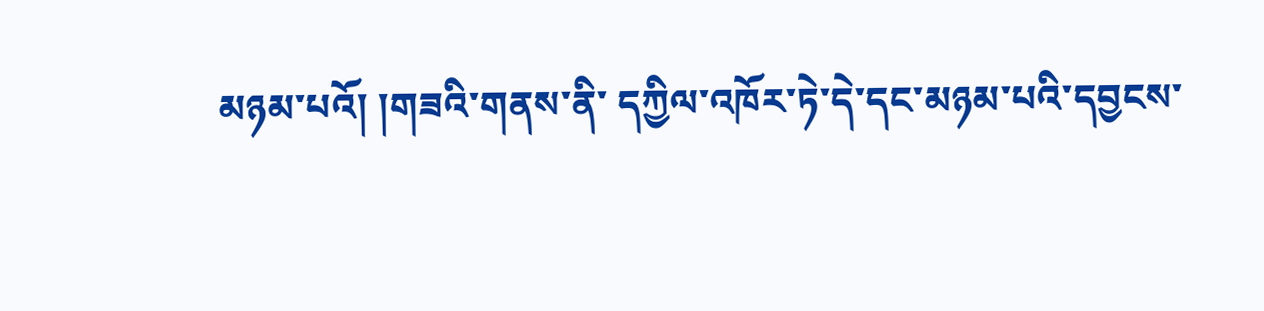མཉམ་པའོ། །གཟའི་གནས་ནི་ དཀྱིལ་འཁོར་ཏེ་དེ་དང་མཉམ་པའི་དབྱངས་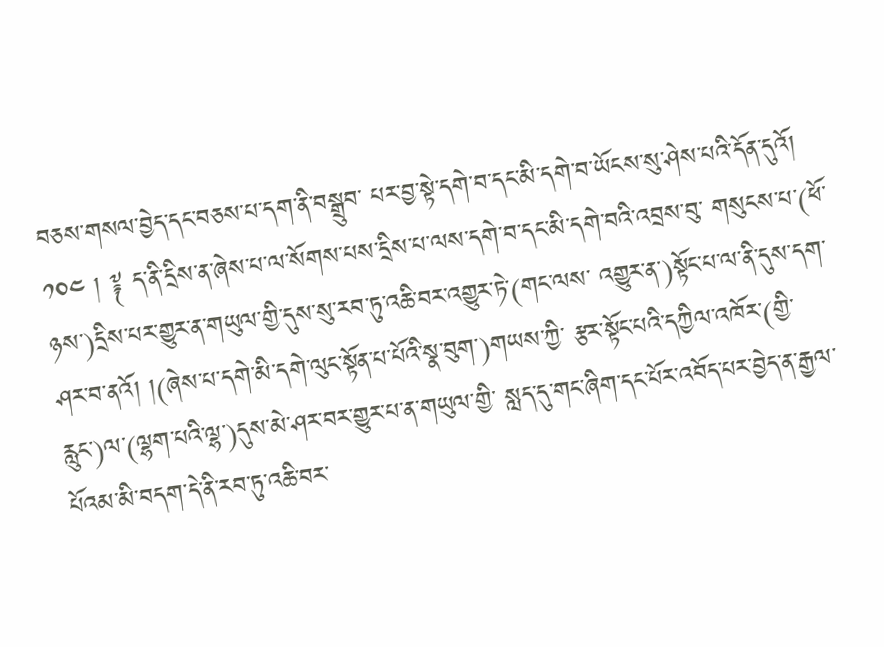བཅས་གསལ་བྱེད་དང་བཅས་པ་དག་ནི་བསྒྲུབ་ པར་བྱ་སྟེ་དགེ་བ་དང་མི་དགེ་བ་ཡོངས་སུ་ཤེས་པའི་དོན་དུའོ། ༡༠༤ ། ༈ ད་ནི་དྲིས་ན་ཞེས་པ་ལ་སོགས་པས་དྲིས་པ་ལས་དགེ་བ་དང་མི་དགེ་བའི་འབྲས་བུ་ གསུངས་པ་(ཕོ་ཉས་)དྲིས་པར་གྱུར་ན་གཡུལ་གྱི་དུས་སུ་རབ་ཏུ་འཆི་བར་འགྱུར་ཏེ་(གང་ལས་ འགྱུར་ན་)སྟོང་པ་ལ་ནི་དུས་དག་ཤར་བ་ནའོ། །(ཞེས་པ་དགེ་མི་དགེ་ལུང་སྟོན་པ་པོའི་སྣ་བུག་)གཡས་ཀྱི་ རྩར་སྟོང་པའི་དཀྱིལ་འཁོར་(གྱི་རླུང་)ལ་(ལྷག་པའི་ལྷ་)དུས་མེ་ཤར་བར་གྱུར་པ་ན་གཡུལ་གྱི་ སླད་དུ་གང་ཞིག་དང་པོར་འབོད་པར་བྱེད་ན་རྒྱལ་པོའམ་མི་བདག་དེ་ནི་རབ་ཏུ་འཆི་བར་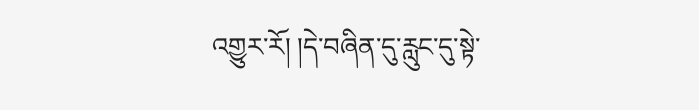འགྱུར་རོ། །དེ་བཞིན་དུ་རླུང་དུ་སྟེ་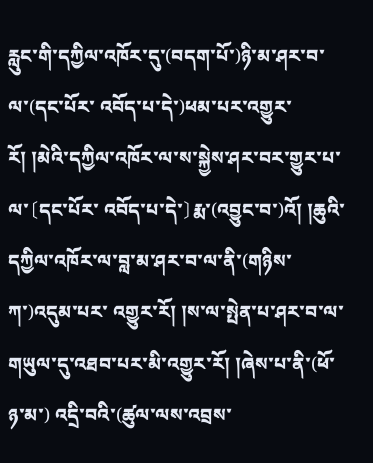རླུང་གི་དཀྱིལ་འཁོར་དུ་(བདག་པོ་)ཉི་མ་ཤར་བ་ལ་(དང་པོར་ འབོད་པ་དེ་)ཕམ་པར་འགྱུར་རོ། །མེའི་དཀྱིལ་འཁོར་ལ་ས་སྐྱེས་ཤར་བར་གྱུར་པ་ལ་〔དང་པོར་ འབོད་པ་དེ་〕རྨ་(འབྱུང་བ་)འོ། །ཆུའི་དཀྱིལ་འཁོར་ལ་བླ་མ་ཤར་བ་ལ་ནི་(གཉིས་ཀ་)འདུམ་པར་ འགྱུར་རོ། །ས་ལ་སྤེན་པ་ཤར་བ་ལ་གཡུལ་དུ་འཐབ་པར་མི་འགྱུར་རོ། །ཞེས་པ་ནི་(ཕོ་ཉ་མ་) འདྲི་བའི་(ཚུལ་ལས་འབྲས་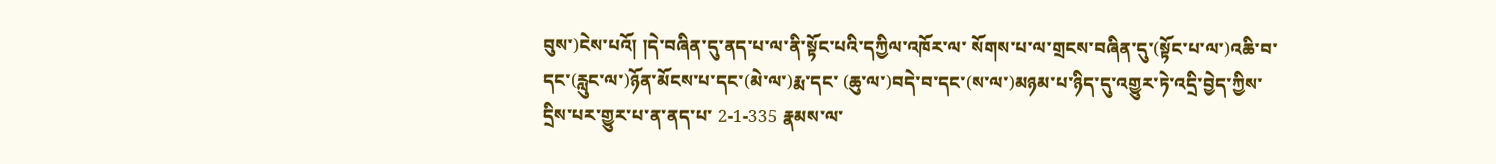བུས་)ངེས་པའོ། །དེ་བཞིན་དུ་ནད་པ་ལ་ནི་སྟོང་པའི་དཀྱིལ་འཁོར་ལ་ སོགས་པ་ལ་གྲངས་བཞིན་དུ་(སྟོང་པ་ལ་)འཆི་བ་དང་(རླུང་ལ་)ཉོན་མོངས་པ་དང་(མེ་ལ་)རྨ་དང་ (ཆུ་ལ་)བདེ་བ་དང་(ས་ལ་)མཉམ་པ་ཉིད་དུ་འགྱུར་ཏེ་འདྲི་བྱེད་ཀྱིས་དྲིས་པར་གྱུར་པ་ན་ནད་པ་ 2-1-335 རྣམས་ལ་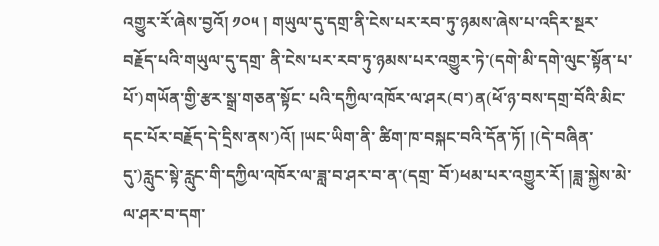འགྱུར་རོ་ཞེས་བྱའོ། ༡༠༥ ། གཡུལ་དུ་དགྲ་ནི་ངེས་པར་རབ་ཏུ་ཉམས་ཞེས་པ་འདིར་སྔར་བརྗོད་པའི་གཡུལ་དུ་དགྲ་ ནི་ངེས་པར་རབ་ཏུ་ཉམས་པར་འགྱུར་ཏེ་(དགེ་མི་དགེ་ལུང་སྟོན་པ་པོ་)གཡོན་གྱི་རྩར་སྒྲ་གཅན་སྟོང་ པའི་དཀྱིལ་འཁོར་ལ་ཤར(བ་)ན(ཕོ་ཉ་བས་དགྲ་བོའི་མིང་དང་པོར་བརྗོད་དེ་དྲིས་ནས་)འོ། །ཡང་ཡིག་ནི་ ཚིག་ཁ་བསྐང་བའི་དོན་ཏོ། །(དེ་བཞིན་དུ་)རླུང་སྟེ་རླུང་གི་དཀྱིལ་འཁོར་ལ་ཟླ་བ་ཤར་བ་ན་(དགྲ་ བོ་)ཕམ་པར་འགྱུར་རོ། །ཟླ་སྐྱེས་མེ་ལ་ཤར་བ་དག་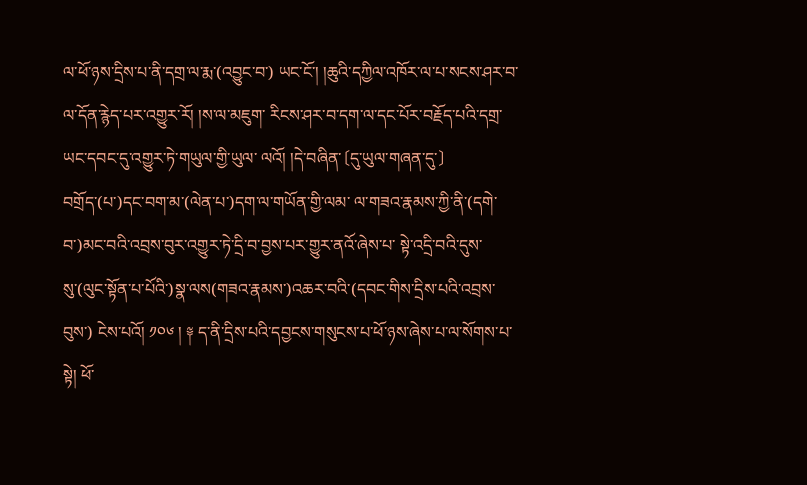ལ་ཕོ་ཉས་དྲིས་པ་ནི་དགྲ་ལ་རྨ་(འབྱུང་བ་) ཡང་ངོ་། །ཆུའི་དཀྱིལ་འཁོར་ལ་པ་སངས་ཤར་བ་ལ་དོན་རྙེད་པར་འགྱུར་རོ། །ས་ལ་མཇུག་ རིངས་ཤར་བ་དག་ལ་དང་པོར་བརྗོད་པའི་དགྲ་ཡང་དབང་དུ་འགྱུར་ཏེ་གཡུལ་གྱི་ཡུལ་ ལའོ། །དེ་བཞིན་〔དུ་ཡུལ་གཞན་དུ་〕བགྲོད་(པ་)དང་བག་མ་(ལེན་པ་)དག་ལ་གཡོན་གྱི་ལམ་ ལ་གཟའ་རྣམས་ཀྱི་ནི་(དགེ་བ་)མང་བའི་འབྲས་བུར་འགྱུར་ཏེ་དྲི་བ་བྱས་པར་གྱུར་ནའོ་ཞེས་པ་ སྟེ་འདྲི་བའི་དུས་སུ་(ལུང་སྟོན་པ་པོའི་)སྣ་ལས(གཟའ་རྣམས་)འཆར་བའི་(དབང་གིས་དྲིས་པའི་འབྲས་བུས་) ངེས་པའོ། ༡༠༦ ། ༈ ད་ནི་དྲིས་པའི་དབྱངས་གསུངས་པ་ཕོ་ཉས་ཞེས་པ་ལ་སོགས་པ་སྟེ། ཕོ་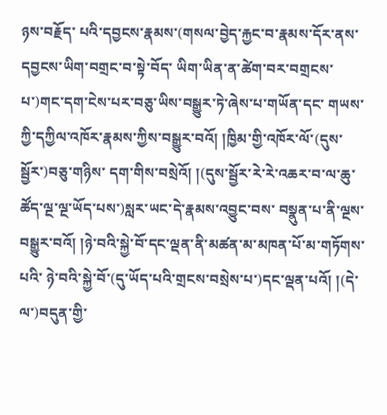ཉས་བརྗོད་ པའི་དབྱངས་རྣམས་(གསལ་བྱེད་རྐྱང་བ་རྣམས་དོར་ནས་དབྱངས་ཡིག་བགྲང་བ་སྟེ་བོད་ ཡིག་ཡིན་ན་ཚེག་བར་བགྲངས་པ་)གང་དག་ངེས་པར་བཅུ་ཡིས་བསྒྱུར་ཏེ་ཞེས་པ་གཡོན་དང་ གཡས་ཀྱི་དཀྱིལ་འཁོར་རྣམས་ཀྱིས་བསྒྱུར་བའོ། །ཁྱིམ་གྱི་འཁོར་ལོ་(དུས་སྦྱོར་)བཅུ་གཉིས་ དག་གིས་བསྲེའོ། །(དུས་སྦྱོར་རེ་རེ་འཆར་བ་ལ་ཆུ་ཚོད་ལྔ་ལྔ་ཡོད་པས་)སླར་ཡང་དེ་རྣམས་འབྱུང་བས་ བསྣུན་པ་ནི་ལྔས་བསྒྱུར་བའོ། །ཉེ་བའི་སྐྱེ་བོ་དང་ལྡན་ནི་མཚན་མ་མཁན་པོ་མ་གཏོགས་པའི་ ཉེ་བའི་སྐྱེ་བོ་(དུ་ཡོད་པའི་གྲངས་བསྲེས་པ་)དང་ལྡན་པའོ། །(དེ་ལ་)བདུན་གྱི་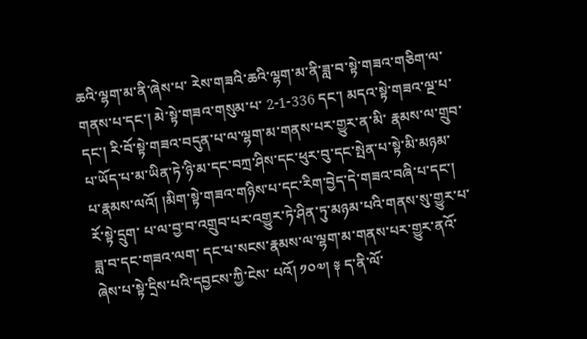ཆའི་ལྷག་མ་ནི་ཞེས་པ་ རེས་གཟའི་ཆའི་ལྷག་མ་ནི་ཟླ་བ་སྟེ་གཟའ་གཅིག་ལ་གནས་པ་དང་། མེ་སྟེ་གཟའ་གསུམ་པ་ 2-1-336 དང་། མདའ་སྟེ་གཟའ་ལྔ་པ་དང་། རི་བོ་སྟེ་གཟའ་བདུན་པ་ལ་ལྷག་མ་གནས་པར་གྱུར་ན་མི་ རྣམས་ལ་གྲུབ་པ་ཡོད་པ་མ་ཡིན་ཏེ་ཉི་མ་དང་བཀྲ་ཤིས་དང་ཕུར་བུ་དང་སྤེན་པ་སྟེ་མི་མཉམ་ པ་རྣམས་ལའོ། །མིག་སྟེ་གཟའ་གཉིས་པ་དང་རིག་བྱེད་དེ་གཟའ་བཞི་པ་དང་། རོ་སྟེ་དྲུག་ པ་ལ་བྱ་བ་འགྲུབ་པར་འགྱུར་ཏེ་ཤིན་ཏུ་མཉམ་པའི་གནས་སུ་གྱུར་པ་ཟླ་བ་དང་གཟའ་ལག་ དང་པ་སངས་རྣམས་ལ་ལྷག་མ་གནས་པར་གྱུར་ནའོ་ཞེས་པ་སྟེ་དྲིས་པའི་དབྱངས་ཀྱི་ངེས་ པའོ། ༡༠༧། ༈ ད་ནི་ལོ་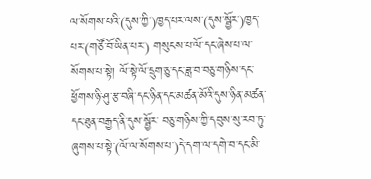ལ་སོགས་པའི་(དུས་ཀྱི་)ཁྱད་པར་ལས་(དུས་སྦྱོར་)ཁྱད་པར་(གཙོ་བོ་ཡིན་པར་) གསུངས་པ་ལོ་དང་ཞེས་པ་ལ་སོགས་པ་སྟེ། ལོ་སྟེ་ལོ་དྲུག་ཅུ་དང་ཟླ་བ་བཅུ་གཉིས་དང་ ཕྱོགས་ཉི་ཤུ་རྩ་བཞི་དང་ཉིན་དང་མཚན་མོའི་དུས་ཉིན་མཚན་དང་ཐུན་བརྒྱད་ནི་དུས་སྦྱོར་ བཅུ་གཉིས་ཀྱི་དབུས་སུ་རབ་ཏུ་ཞུགས་པ་སྟེ་(ལོ་ལ་སོགས་པ་)དེ་དག་ལ་དགེ་བ་དང་མི་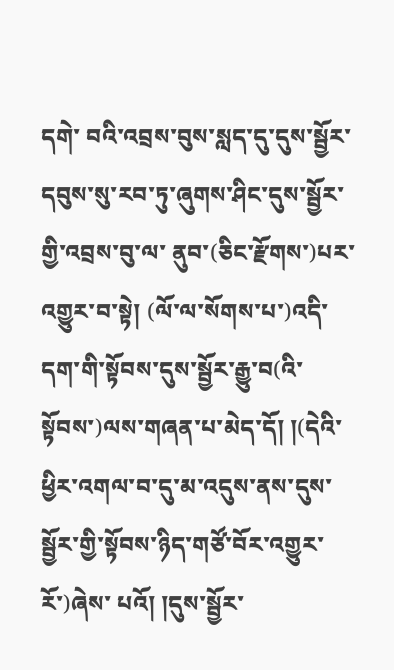དགེ་ བའི་འབྲས་བུས་སླད་དུ་དུས་སྦྱོར་དབུས་སུ་རབ་ཏུ་ཞུགས་ཤིང་དུས་སྦྱོར་གྱི་འབྲས་བུ་ལ་ ནུབ་(ཅིང་རྫོགས་)པར་འགྱུར་བ་སྟེ། (ལོ་ལ་སོགས་པ་)འདི་དག་གི་སྟོབས་དུས་སྦྱོར་རྒྱུ་བ(འི་སྟོབས་)ལས་གཞན་པ་མེད་དོ། །(དེའི་ཕྱིར་འགལ་བ་དུ་མ་འདུས་ནས་དུས་སྦྱོར་གྱི་སྟོབས་ཉིད་གཙོ་བོར་འགྱུར་རོ་)ཞེས་ པའོ། །དུས་སྦྱོར་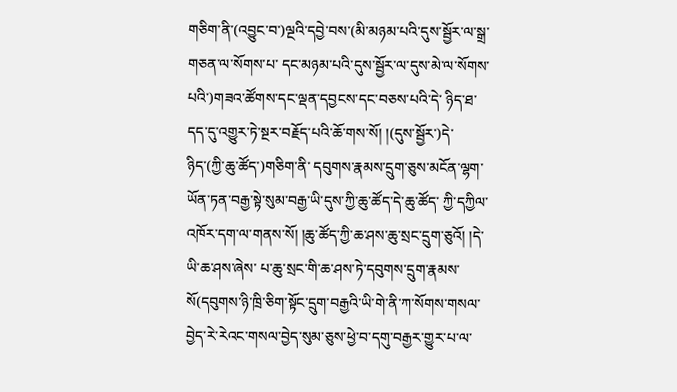གཅིག་ནི་(འབྱུང་བ་)ལྔའི་དབྱེ་བས་(མི་མཉམ་པའི་དུས་སྦྱོར་ལ་སྒྲ་གཅན་ལ་སོགས་པ་ དང་མཉམ་པའི་དུས་སྦྱོར་ལ་དུས་མེ་ལ་སོགས་པའི་)གཟའ་ཚོགས་དང་ལྡན་དབྱངས་དང་བཅས་པའི་དེ་ ཉིད་ཐ་དད་དུ་འགྱུར་ཏེ་སྔར་བརྗོད་པའི་ཆོ་གས་སོ། །(དུས་སྦྱོར་)དེ་ཉིད་(ཀྱི་ཆུ་ཚོད་)གཅིག་ནི་ དབུགས་རྣམས་དྲུག་ཅུས་མངོན་ལྷག་ཡོན་ཏན་བརྒྱ་སྟེ་སུམ་བརྒྱ་ཡི་དུས་ཀྱི་ཆུ་ཚོད་དེ་ཆུ་ཚོད་ ཀྱི་དཀྱིལ་འཁོར་དག་ལ་གནས་སོ། །ཆུ་ཚོད་ཀྱི་ཆ་ཤས་ཆུ་སྲང་དྲུག་ཅུའོ། །དེ་ཡི་ཆ་ཤས་ཞེས་ པ་ཆུ་སྲང་གི་ཆ་ཤས་ཏེ་དབུགས་དྲུག་རྣམས་སོ(དབུགས་ཉི་ཁྲི་ཅིག་སྟོང་དྲུག་བརྒྱའི་ཡི་གེ་ནི་ཀ་སོགས་གསལ་ བྱེད་རེ་རེའང་གསལ་བྱེད་སུམ་ཅུས་ཕྱེ་བ་དགུ་བརྒྱར་གྱུར་པ་ལ་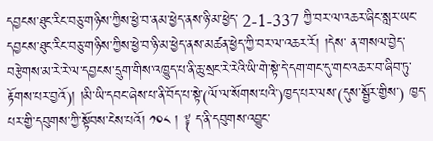དབྱངས་ཐུང་རིང་བཅུ་གཉིས་ཀྱིས་ཕྱེ་བ་ནམ་ཕྱེད་ནས་ཉི་མ་ཕྱེད་ 2-1-337 ཀྱི་བར་ལ་འཆར་ཞིང་སླར་ཡང་དབྱངས་ཐུང་རིང་བཅུ་གཉིས་ཀྱིས་ཕྱེ་བ་ཉི་མ་ཕྱེད་ནས་མཚན་ཕྱེད་ཀྱི་བར་ལ་འཆར་རོ། །དེས་ ན་གསལ་བྱེད་བརྩེགས་མ་རེ་རེ་ལ་དབྱངས་དྲུག་གིས་འཁྱུད་པ་ནི་ཆུ་སྲང་རེ་རེའི་ཡི་གེ་སྟེ་དེ་དག་གང་དུ་གང་འཆར་བ་ཞིབ་ཏུ་ རྟོགས་པར་བྱའོ)། །མི་ཡི་དབང་ཞེས་པ་ནི་བོད་པ་སྟེ་(ལོ་ལ་སོགས་པའི་)ཁྱད་པར་ལས་(དུས་སྦྱོར་གྱིས་) ཁྱད་པར་གྱི་དབུགས་ཀྱི་སྟོབས་ངེས་པའོ། ༡༠༨ ། ༈ ད་ནི་དབུགས་འབྱུང་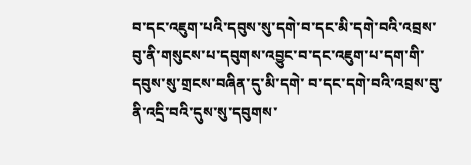བ་དང་འཇུག་པའི་དབུས་སུ་དགེ་བ་དང་མི་དགེ་བའི་འབྲས་ བུ་ནི་གསུངས་པ་དབུགས་འབྱུང་བ་དང་འཇུག་པ་དག་གི་དབུས་སུ་གྲངས་བཞིན་དུ་མི་དགེ་ བ་དང་དགེ་བའི་འབྲས་བུ་ནི་འདྲི་བའི་དུས་སུ་དབུགས་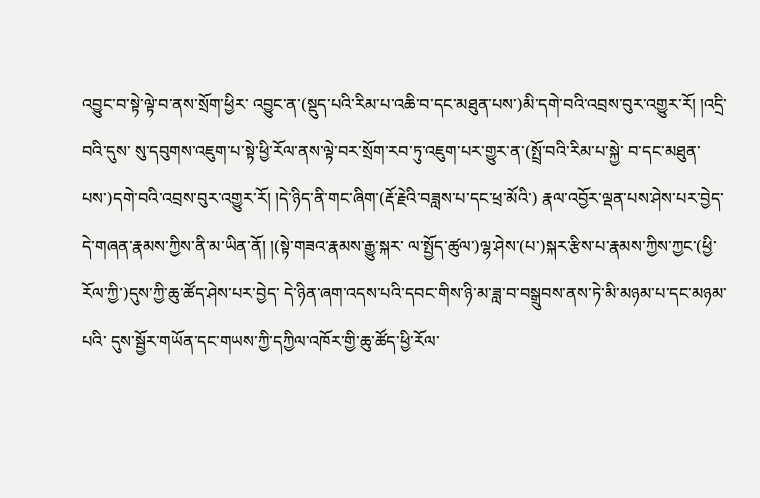འབྱུང་བ་སྟེ་ལྟེ་བ་ནས་སྲོག་ཕྱིར་ འབྱུང་ན་(སྡུད་པའི་རིམ་པ་འཆི་བ་དང་མཐུན་པས་)མི་དགེ་བའི་འབྲས་བུར་འགྱུར་རོ། །འདྲི་བའི་དུས་ སུ་དབུགས་འཇུག་པ་སྟེ་ཕྱི་རོལ་ནས་ལྟེ་བར་སྲོག་རབ་ཏུ་འཇུག་པར་གྱུར་ན་(སྤྲོ་བའི་རིམ་པ་སྐྱེ་ བ་དང་མཐུན་པས་)དགེ་བའི་འབྲས་བུར་འགྱུར་རོ། །དེ་ཉིད་ནི་གང་ཞིག་(རྡོ་རྗེའི་བཟླས་པ་དང་ཕྲ་མོའི་) རྣལ་འབྱོར་ལྡན་པས་ཤེས་པར་བྱེད་དེ་གཞན་རྣམས་ཀྱིས་ནི་མ་ཡིན་ནོ། །(སྟེ་གཟའ་རྣམས་རྒྱུ་སྐར་ ལ་སྤྱོད་ཚུལ་)ལྷ་ཤེས་(པ་)སྐར་རྩིས་པ་རྣམས་ཀྱིས་ཀྱང་(ཕྱི་རོལ་ཀྱི་)དུས་ཀྱི་ཆུ་ཚོད་ཤེས་པར་བྱེད་ དེ་ཉིན་ཞག་འདས་པའི་དབང་གིས་ཉི་མ་ཟླ་བ་བསྒྲུབས་ནས་ཏེ་མི་མཉམ་པ་དང་མཉམ་པའི་ དུས་སྦྱོར་གཡོན་དང་གཡས་ཀྱི་དཀྱིལ་འཁོར་གྱི་ཆུ་ཚོད་ཕྱི་རོལ་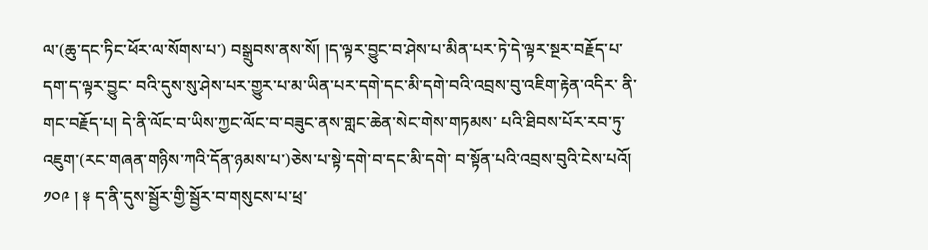ལ་(ཆུ་དང་ཏིང་ཕོར་ལ་སོགས་པ་) བསྒྲུབས་ནས་སོ། །ད་ལྟར་བྱུང་བ་ཤེས་པ་མིན་པར་ཏེ་དེ་ལྟར་སྔར་བརྗོད་པ་དག་ད་ལྟར་བྱུང་ བའི་དུས་སུ་ཤེས་པར་གྱུར་པ་མ་ཡིན་པར་དགེ་དང་མི་དགེ་བའི་འབྲས་བུ་འཇིག་རྟེན་འདིར་ ནི་གང་བརྗོད་པ། དེ་ནི་ལོང་བ་ཡིས་ཀྱང་ལོང་བ་བཟུང་ནས་གླང་ཆེན་སེང་གེས་གཏམས་ པའི་ཐིབས་པོར་རབ་ཏུ་འཇུག་(རང་གཞན་གཉིས་ཀའི་དོན་ཉམས་པ་)ཅེས་པ་སྟེ་དགེ་བ་དང་མི་དགེ་ བ་སྟོན་པའི་འབྲས་བུའི་ངེས་པའོ། ༡༠༩ ། ༈ ད་ནི་དུས་སྦྱོར་གྱི་སྦྱོར་བ་གསུངས་པ་ཕྲ་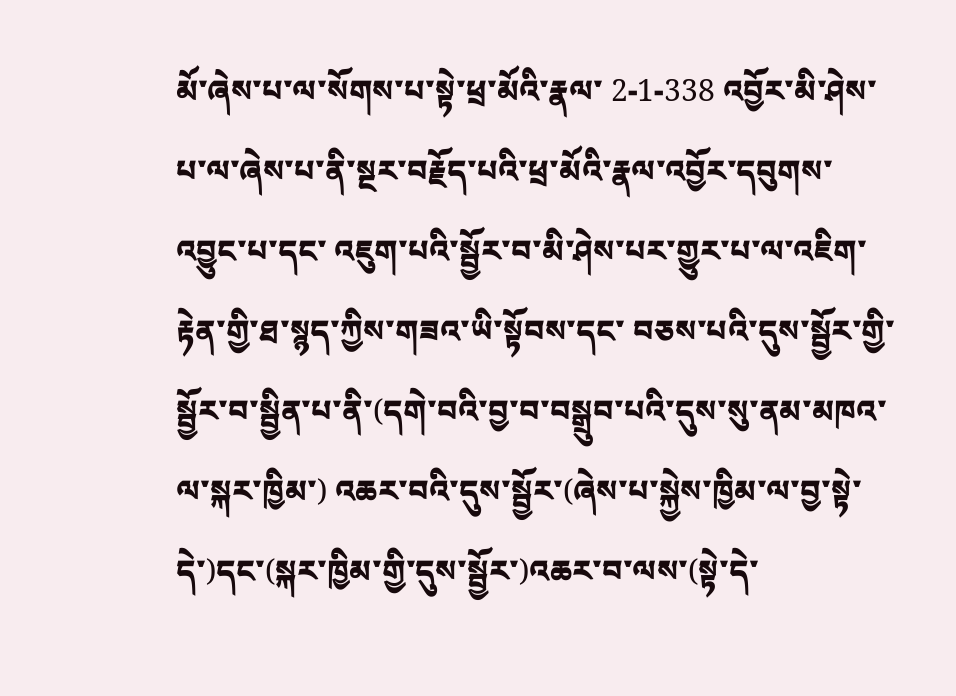མོ་ཞེས་པ་ལ་སོགས་པ་སྟེ་ཕྲ་མོའི་རྣལ་ 2-1-338 འབྱོར་མི་ཤེས་པ་ལ་ཞེས་པ་ནི་སྔར་བརྗོད་པའི་ཕྲ་མོའི་རྣལ་འབྱོར་དབུགས་འབྱུང་པ་དང་ འཇུག་པའི་སྦྱོར་བ་མི་ཤེས་པར་གྱུར་པ་ལ་འཇིག་རྟེན་གྱི་ཐ་སྙད་ཀྱིས་གཟའ་ཡི་སྟོབས་དང་ བཅས་པའི་དུས་སྦྱོར་གྱི་སྦྱོར་བ་སྦྱིན་པ་ནི་(དགེ་བའི་བྱ་བ་བསྒྲུབ་པའི་དུས་སུ་ནམ་མཁའ་ལ་སྐར་ཁྱིམ་) འཆར་བའི་དུས་སྦྱོར་(ཞེས་པ་སྐྱེས་ཁྱིམ་ལ་བྱ་སྟེ་དེ་)དང་(སྐར་ཁྱིམ་གྱི་དུས་སྦྱོར་)འཆར་བ་ལས་(སྟེ་དེ་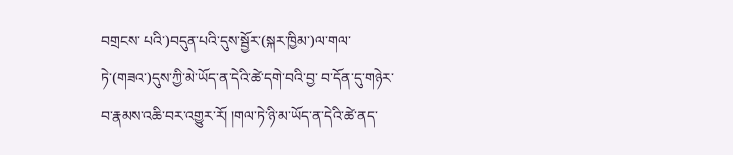བགྲངས་ པའི་)བདུན་པའི་དུས་སྦྱོར་(སྐར་ཁྱིམ་)ལ་གལ་ཏེ་(གཟའ་)དུས་ཀྱི་མེ་ཡོད་ན་དེའི་ཚེ་དགེ་བའི་བྱ་ བ་དོན་དུ་གཉེར་བ་རྣམས་འཆི་བར་འགྱུར་རོ། །གལ་ཏེ་ཉི་མ་ཡོད་ན་དེའི་ཚེ་ནད་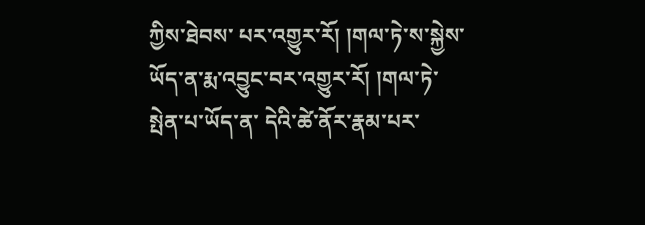ཀྱིས་ཐེབས་ པར་འགྱུར་རོ། །གལ་ཏེ་ས་སྐྱེས་ཡོད་ན་རྨ་འབྱུང་བར་འགྱུར་རོ། །གལ་ཏེ་སྤེན་པ་ཡོད་ན་ དེའི་ཚེ་ནོར་རྣམ་པར་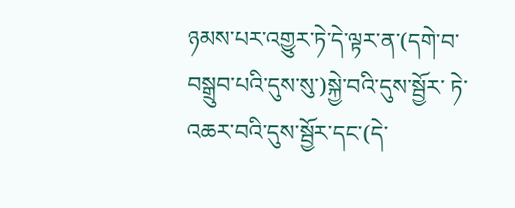ཉམས་པར་འགྱུར་ཏེ་དེ་ལྟར་ན་(དགེ་བ་བསྒྲུབ་པའི་དུས་སུ་)སྐྱེ་བའི་དུས་སྦྱོར་ ཏེ་འཆར་བའི་དུས་སྦྱོར་དང་(དེ་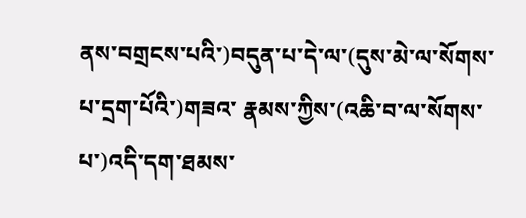ནས་བགྲངས་པའི་)བདུན་པ་དེ་ལ་(དུས་མེ་ལ་སོགས་པ་དྲག་པོའི་)གཟའ་ རྣམས་ཀྱིས་(འཆི་བ་ལ་སོགས་པ་)འདི་དག་ཐམས་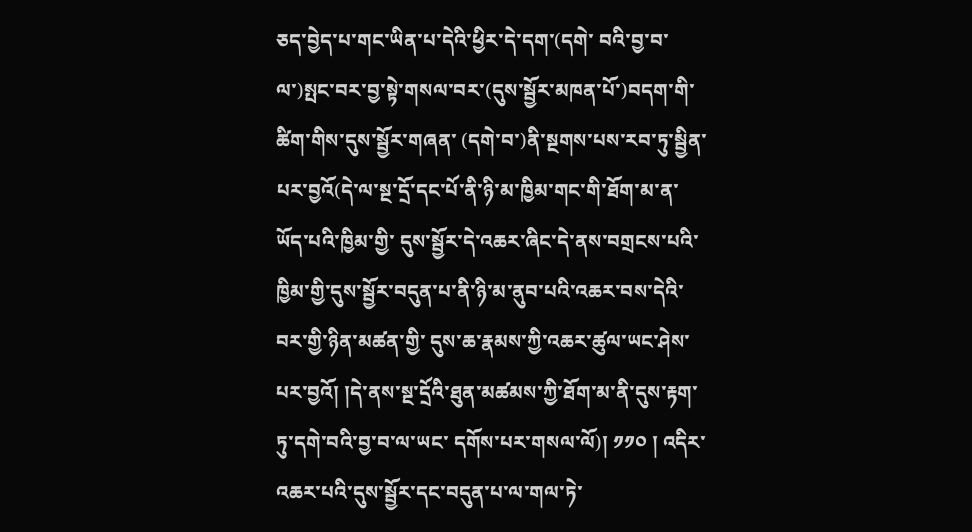ཅད་བྱེད་པ་གང་ཡིན་པ་དེའི་ཕྱིར་དེ་དག་(དགེ་ བའི་བྱ་བ་ལ་)སྤང་བར་བྱ་སྟེ་གསལ་བར་(དུས་སྦྱོར་མཁན་པོ་)བདག་གི་ཚིག་གིས་དུས་སྦྱོར་གཞན་ (དགེ་བ་)ནི་སྔགས་པས་རབ་ཏུ་སྦྱིན་པར་བྱའོ(དེ་ལ་སྔ་དྲོ་དང་པོ་ནི་ཉི་མ་ཁྱིམ་གང་གི་ཐོག་མ་ན་ཡོད་པའི་ཁྱིམ་གྱི་ དུས་སྦྱོར་དེ་འཆར་ཞིང་དེ་ནས་བགྲངས་པའི་ཁྱིམ་གྱི་དུས་སྦྱོར་བདུན་པ་ནི་ཉི་མ་ནུབ་པའི་འཆར་བས་དེའི་བར་གྱི་ཉིན་མཚན་གྱི་ དུས་ཆ་རྣམས་ཀྱི་འཆར་ཚུལ་ཡང་ཤེས་པར་བྱའོ། །དེ་ནས་སྔ་དྲོའི་ཐུན་མཚམས་ཀྱི་ཐོག་མ་ནི་དུས་རྟག་ཏུ་དགེ་བའི་བྱ་བ་ལ་ཡང་ དགོས་པར་གསལ་ལོ)། ༡༡༠ ། འདིར་འཆར་པའི་དུས་སྦྱོར་དང་བདུན་པ་ལ་གལ་ཏེ་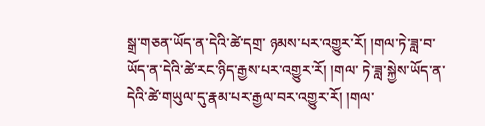སྒྲ་གཅན་ཡོད་ན་དེའི་ཚེ་དགྲ་ ཉམས་པར་འགྱུར་རོ། །གལ་ཏེ་ཟླ་བ་ཡོད་ན་དེའི་ཚེ་རང་ཉིད་རྒྱས་པར་འགྱུར་རོ། །གལ་ ཏེ་ཟླ་སྐྱེས་ཡོད་ན་དེའི་ཚེ་གཡུལ་དུ་རྣམ་པར་རྒྱལ་བར་འགྱུར་རོ། །གལ་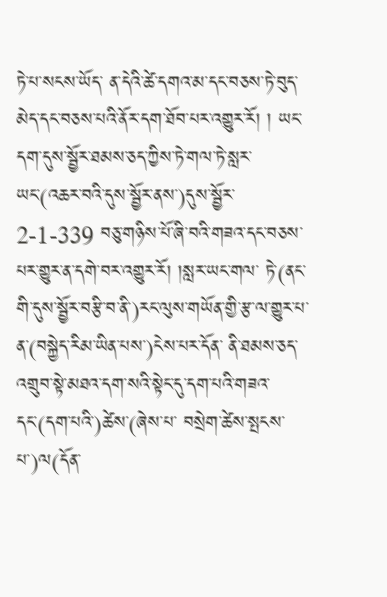ཏེ་པ་སངས་ཡོད་ ན་དེའི་ཚེ་དགའ་མ་དང་བཅས་ཏེ་བུད་མེད་དང་བཅས་པའི་ནོར་དག་ཐོབ་པར་འགྱུར་རོ། ། ཡང་དག་དུས་སྦྱོར་ཐམས་ཅད་ཀྱིས་ཏེ་གལ་ཏེ་སླར་ཡང་(འཆར་བའི་དུས་སྦྱོར་ནས་)དུས་སྦྱོར་ 2-1-339 བཅུ་གཉིས་པོ་ཞི་བའི་གཟའ་དང་བཅས་པར་གྱུར་ན་དགེ་བར་འགྱུར་རོ། །སླར་ཡང་གལ་ ཏེ་(ནང་གི་དུས་སྦྱོར་བརྩི་བ་ནི་)རང་ལུས་གཡོན་གྱི་རྩ་ལ་གྱུར་པ་ན་(བསྐྱེད་རིམ་ཡིན་པས་)ངེས་པར་དོན་ ནི་ཐམས་ཅད་འགྲུབ་སྟེ་མཐའ་དག་སའི་སྟེང་དུ་དག་པའི་གཟའ་དང་(དག་པའི་)ཚེས་(ཞེས་པ་ བསྲེག་ཚེས་སྤངས་པ་)ལ(དོན་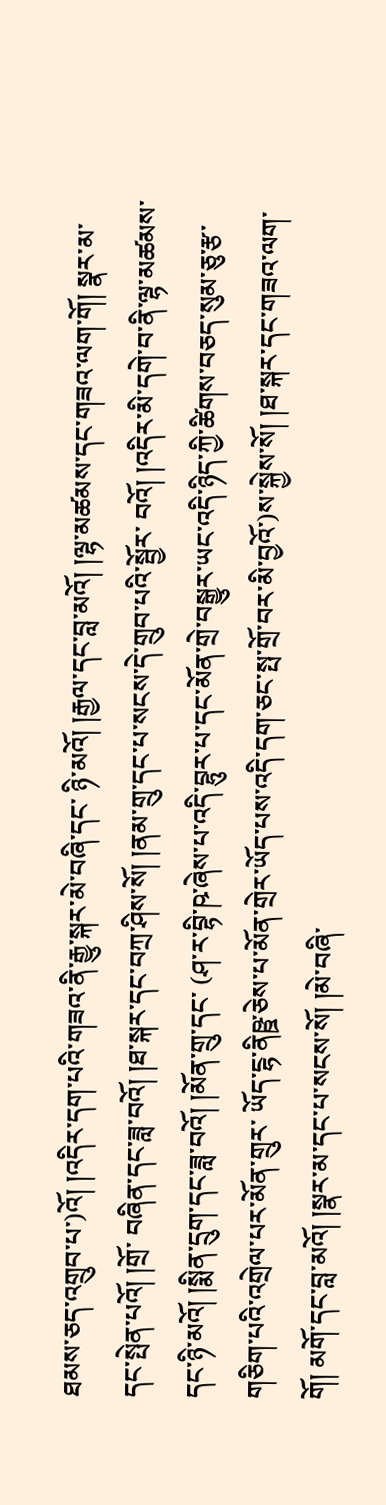ཐམས་ཅད་འགྲུབ་པ་)འོ། །འདིར་དག་པའི་གཟའ་ནི་རྒྱུ་སྐར་མེ་བཞི་དང་ ཉི་མའོ། །རྒྱལ་དང་བླ་མའོ། །ལྷ་མཚམས་དང་གཟའ་ལག་གོ། སྣར་མ་དང་སྤེན་པའོ། །གྲོ་ བཞིན་དང་ཟླ་བའོ། །ཐ་སྐར་དང་བཀྲ་ཤིས་སོ། །ནམ་གྲུ་དང་པ་སངས་དེ་གྲུབ་པའི་སྦྱོར་ བའོ། །འདིར་མི་དགེ་བ་ནི་ལྷ་མཚམས་དང་ཉི་མའོ། །སྨིན་དྲུག་དང་ཟླ་བའོ། །མོན་གྲུ་དང་ (ཤ་ར་བྷི་ཥ་ཞེས་པ་འདི་བྷུར་པ་དང་མོན་གྲེ་བསྒྱུར་ཡང་འདི་ཉིད་ཀྱི་ཚིགས་བཅད་སུམ་ཅུ་རྩ་གཅིག་པའི་འགྲེལ་པར་མོན་གྲུར་ ཡོད་ངྷ་ནིཥྛ་ཅེས་པ་མོན་གྲེར་ཡོད་པས་འདི་དག་ཅང་སྤ་གྲོ་བར་མི་བྱའོ་)ས་སྐྱེས་སོ། །ཐ་སྐར་དང་གཟའ་ལག་ གོ། མགོ་དང་བླ་མའོ། །སྣར་མ་དང་པ་སངས་སོ། །མེ་བཞི་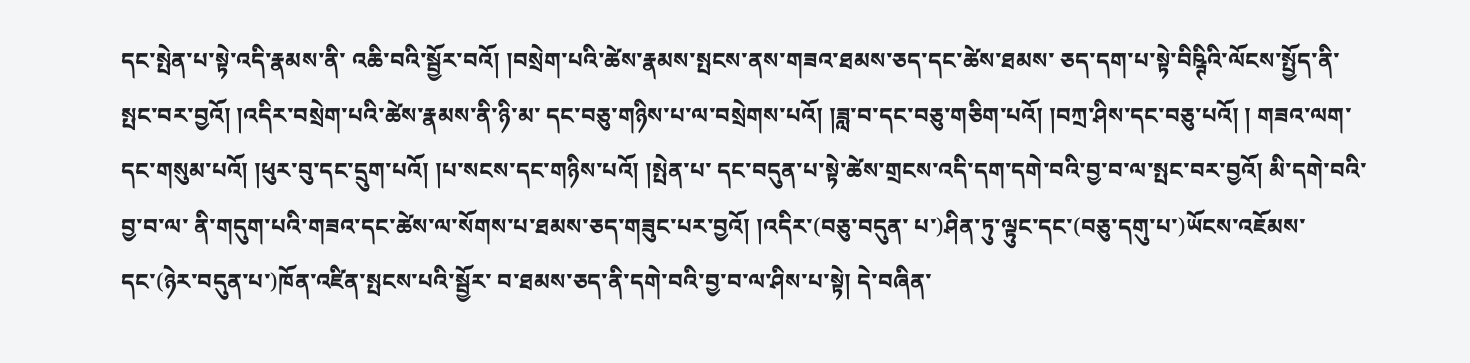དང་སྤེན་པ་སྟེ་འདི་རྣམས་ནི་ འཆི་བའི་སྦྱོར་བའོ། །བསྲེག་པའི་ཚེས་རྣམས་སྤངས་ནས་གཟའ་ཐམས་ཅད་དང་ཚེས་ཐམས་ ཅད་དག་པ་སྟེ་བིཥྚིའི་ལོངས་སྤྱོད་ནི་སྤང་བར་བྱའོ། །འདིར་བསྲེག་པའི་ཚེས་རྣམས་ནི་ཉི་མ་ དང་བཅུ་གཉིས་པ་ལ་བསྲེགས་པའོ། །ཟླ་བ་དང་བཅུ་གཅིག་པའོ། །བཀྲ་ཤིས་དང་བཅུ་པའོ། ། གཟའ་ལག་དང་གསུམ་པའོ། །ཕུར་བུ་དང་དྲུག་པའོ། །པ་སངས་དང་གཉིས་པའོ། །སྤེན་པ་ དང་བདུན་པ་སྟེ་ཚེས་གྲངས་འདི་དག་དགེ་བའི་བྱ་བ་ལ་སྤང་བར་བྱའོ། མི་དགེ་བའི་བྱ་བ་ལ་ ནི་གདུག་པའི་གཟའ་དང་ཚེས་ལ་སོགས་པ་ཐམས་ཅད་གཟུང་པར་བྱའོ། །འདིར་(བཅུ་བདུན་ པ་)ཤིན་ཏུ་ལྟུང་དང་(བཅུ་དགུ་པ་)ཡོངས་འཇོམས་དང་(ཉེར་བདུན་པ་)ཁོན་འཛིན་སྤངས་པའི་སྦྱོར་ བ་ཐམས་ཅད་ནི་དགེ་བའི་བྱ་བ་ལ་ཤིས་པ་སྟེ། དེ་བཞིན་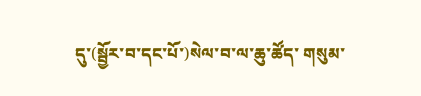དུ་(སྦྱོར་བ་དང་པོ་)སེལ་བ་ལ་ཆུ་ཚོད་ གསུམ་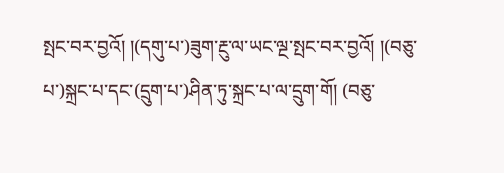སྤང་བར་བྱའོ། །(དགུ་པ་)ཟུག་རྔུ་ལ་ཡང་ལྔ་སྤང་བར་བྱའོ། །(བཅུ་པ་)སྐྲང་པ་དང་(དྲུག་པ་)ཤིན་ཏུ་སྐྲང་པ་ལ་དྲུག་གོ། (བཅུ་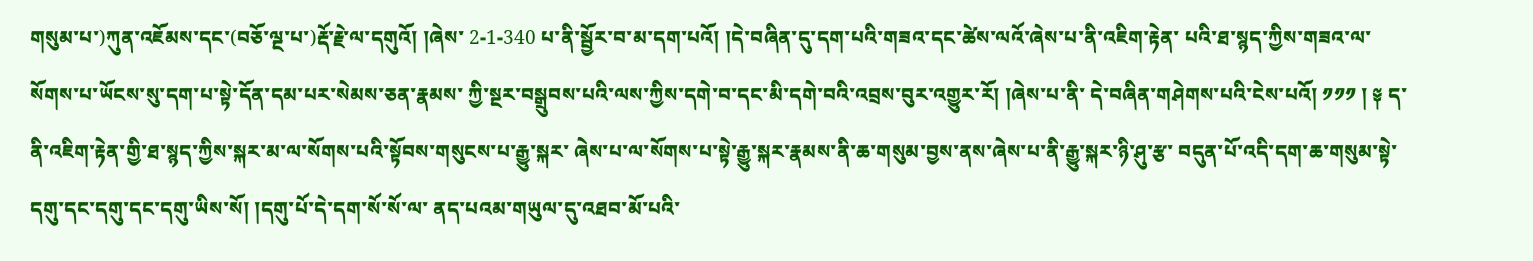གསུམ་པ་)ཀུན་འཇོམས་དང་(བཅོ་ལྔ་པ་)རྡོ་རྗེ་ལ་དགུའོ། །ཞེས་ 2-1-340 པ་ནི་སྦྱོར་བ་མ་དག་པའོ། །དེ་བཞིན་དུ་དག་པའི་གཟའ་དང་ཚེས་ལའོ་ཞེས་པ་ནི་འཇིག་རྟེན་ པའི་ཐ་སྙད་ཀྱིས་གཟའ་ལ་སོགས་པ་ཡོངས་སུ་དག་པ་སྟེ་དོན་དམ་པར་སེམས་ཅན་རྣམས་ ཀྱི་སྔར་བསྒྲུབས་པའི་ལས་ཀྱིས་དགེ་བ་དང་མི་དགེ་བའི་འབྲས་བུར་འགྱུར་རོ། །ཞེས་པ་ནི་ དེ་བཞིན་གཤེགས་པའི་ངེས་པའོ། ༡༡༡ ། ༈ ད་ནི་འཇིག་རྟེན་གྱི་ཐ་སྙད་ཀྱིས་སྐར་མ་ལ་སོགས་པའི་སྟོབས་གསུངས་པ་རྒྱུ་སྐར་ ཞེས་པ་ལ་སོགས་པ་སྟེ་རྒྱུ་སྐར་རྣམས་ནི་ཆ་གསུམ་བྱས་ནས་ཞེས་པ་ནི་རྒྱུ་སྐར་ཉི་ཤུ་རྩ་ བདུན་པོ་འདི་དག་ཆ་གསུམ་སྟེ་དགུ་དང་དགུ་དང་དགུ་ཡིས་སོ། །དགུ་པོ་དེ་དག་སོ་སོ་ལ་ ནད་པའམ་གཡུལ་དུ་འཐབ་མོ་པའི་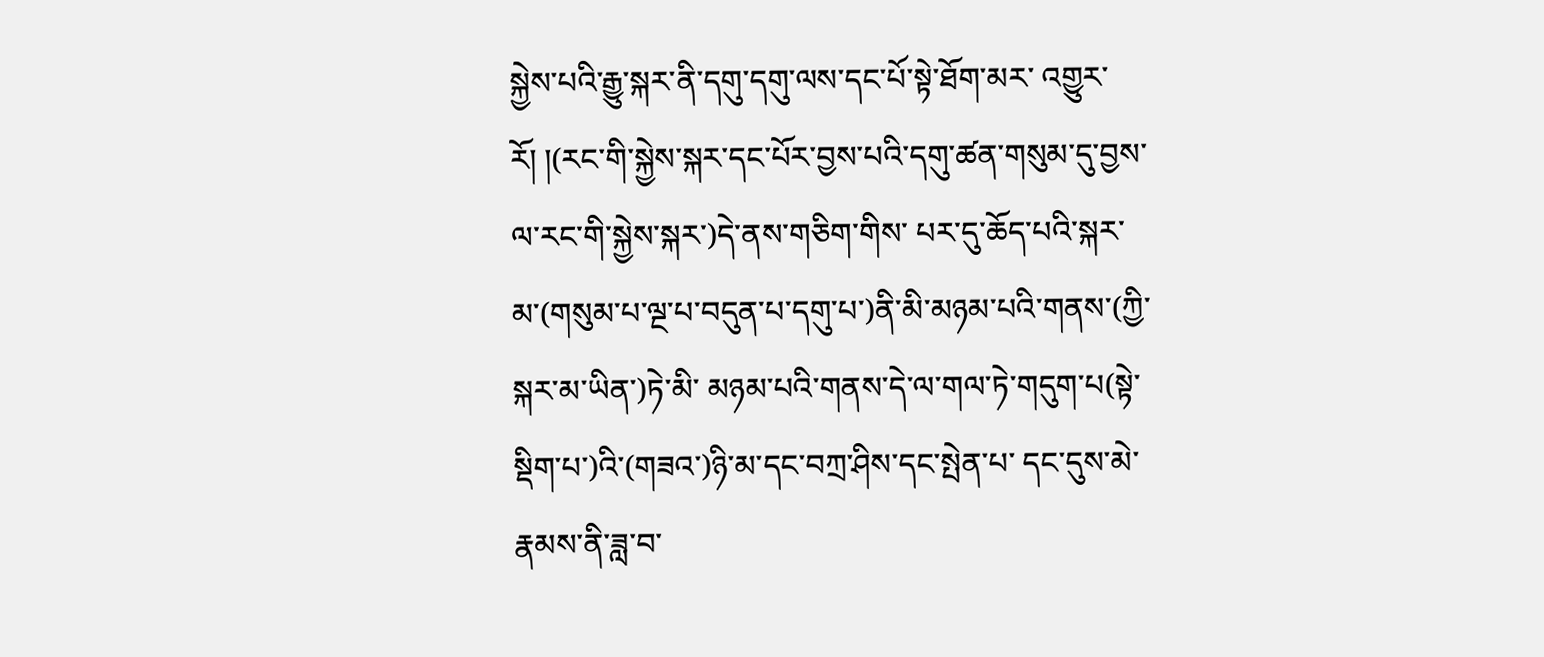སྐྱེས་པའི་རྒྱུ་སྐར་ནི་དགུ་དགུ་ལས་དང་པོ་སྟེ་ཐོག་མར་ འགྱུར་རོ། །(རང་གི་སྐྱེས་སྐར་དང་པོར་བྱས་པའི་དགུ་ཚན་གསུམ་དུ་བྱས་ལ་རང་གི་སྐྱེས་སྐར་)དེ་ནས་གཅིག་གིས་ པར་དུ་ཆོད་པའི་སྐར་མ་(གསུམ་པ་ལྔ་པ་བདུན་པ་དགུ་པ་)ནི་མི་མཉམ་པའི་གནས་(ཀྱི་སྐར་མ་ཡིན་)ཏེ་མི་ མཉམ་པའི་གནས་དེ་ལ་གལ་ཏེ་གདུག་པ(སྟེ་སྡིག་པ་)འི་(གཟའ་)ཉི་མ་དང་བཀྲ་ཤིས་དང་སྤེན་པ་ དང་དུས་མེ་རྣམས་ནི་ཟླ་བ་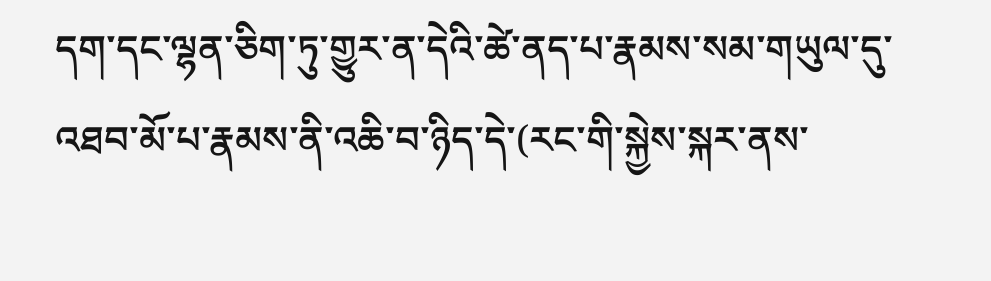དག་དང་ལྷན་ཅིག་ཏུ་གྱུར་ན་དེའི་ཚེ་ནད་པ་རྣམས་སམ་གཡུལ་དུ་ འཐབ་མོ་པ་རྣམས་ནི་འཆི་བ་ཉིད་དེ་(རང་གི་སྐྱེས་སྐར་ནས་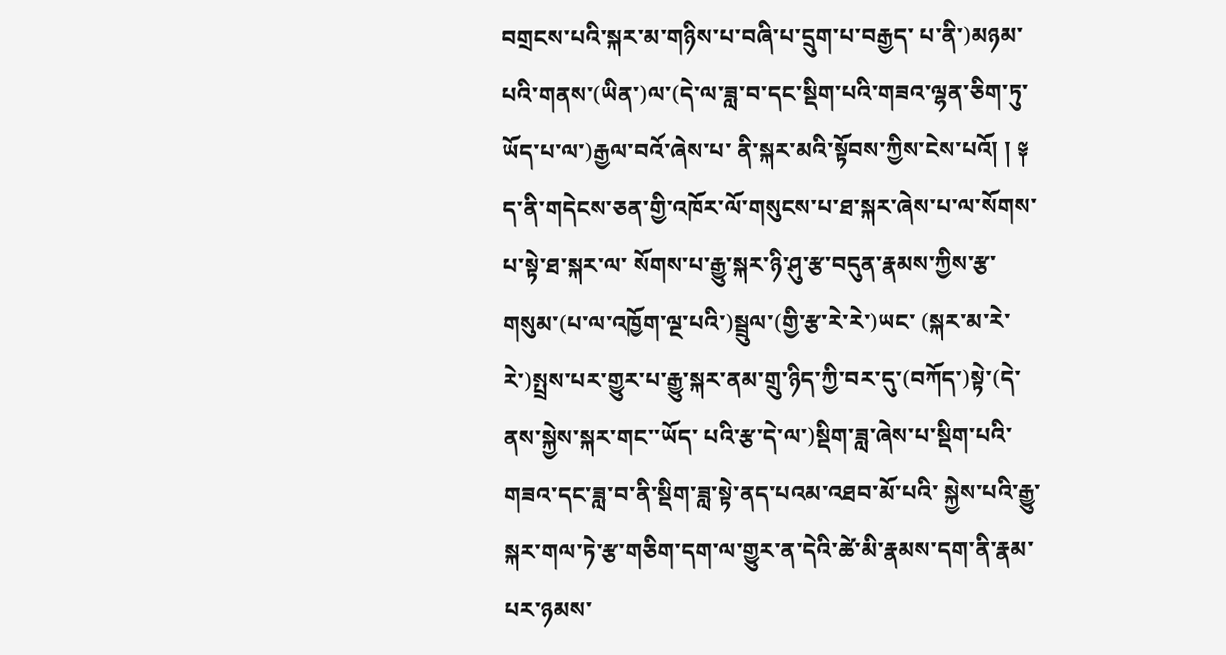བགྲངས་པའི་སྐར་མ་གཉིས་པ་བཞི་པ་དྲུག་པ་བརྒྱད་ པ་ནི་)མཉམ་པའི་གནས་(ཡིན་)ལ་(དེ་ལ་ཟླ་བ་དང་སྡིག་པའི་གཟའ་ལྷན་ཅིག་ཏུ་ཡོད་པ་ལ་)རྒྱལ་བའོ་ཞེས་པ་ ནི་སྐར་མའི་སྟོབས་ཀྱིས་ངེས་པའོ། ། ༈ ད་ནི་གདེངས་ཅན་གྱི་འཁོར་ལོ་གསུངས་པ་ཐ་སྐར་ཞེས་པ་ལ་སོགས་པ་སྟེ་ཐ་སྐར་ལ་ སོགས་པ་རྒྱུ་སྐར་ཉི་ཤུ་རྩ་བདུན་རྣམས་ཀྱིས་རྩ་གསུམ་(པ་ལ་འཁྱོག་ལྔ་པའི་)སྦྲུལ་(གྱི་རྩ་རེ་རེ་)ཡང་ (སྐར་མ་རེ་རེ་)སྤྲས་པར་གྱུར་པ་རྒྱུ་སྐར་ནམ་གྲུ་ཉིད་ཀྱི་བར་དུ་(བཀོད་)སྟེ་(དེ་ནས་སྐྱེས་སྐར་གང་་ཡོད་ པའི་རྩ་དེ་ལ་)སྡིག་ཟླ་ཞེས་པ་སྡིག་པའི་གཟའ་དང་ཟླ་བ་ནི་སྡིག་ཟླ་སྟེ་ནད་པའམ་འཐབ་མོ་པའི་ སྐྱེས་པའི་རྒྱུ་སྐར་གལ་ཏེ་རྩ་གཅིག་དག་ལ་གྱུར་ན་དེའི་ཚེ་མི་རྣམས་དག་ནི་རྣམ་པར་ཉམས་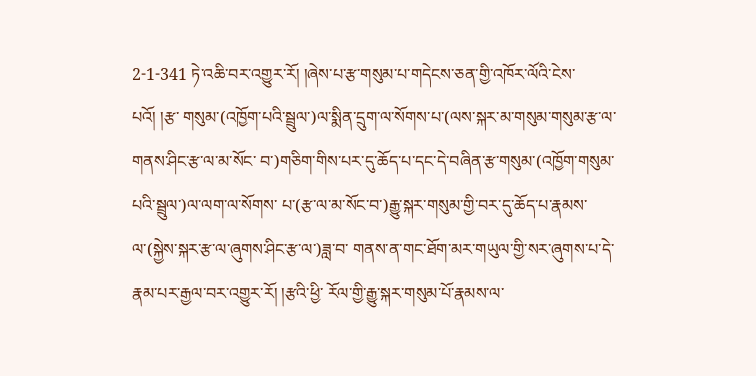2-1-341 ཏེ་འཆི་བར་འགྱུར་རོ། །ཞེས་པ་རྩ་གསུམ་པ་གདེངས་ཅན་གྱི་འཁོར་ལོའི་ངེས་པའོ། །རྩ་ གསུམ་(འཁྱོག་པའི་སྦྲུལ་)ལ་སྨིན་དྲུག་ལ་སོགས་པ་(ལས་སྐར་མ་གསུམ་གསུམ་རྩ་ལ་གནས་ཤིང་རྩ་ལ་མ་སོང་ བ་)གཅིག་གིས་པར་དུ་ཆོད་པ་དང་དེ་བཞིན་རྩ་གསུམ་(འཁྱོག་གསུམ་པའི་སྦྲུལ་)ལ་ལག་ལ་སོགས་ པ་(རྩ་ལ་མ་སོང་བ་)རྒྱུ་སྐར་གསུམ་གྱི་བར་དུ་ཆོད་པ་རྣམས་ལ་(སྐྱེས་སྐར་རྩ་ལ་ཞུགས་ཤིང་རྩ་ལ་)ཟླ་བ་ གནས་ན་གང་ཐོག་མར་གཡུལ་གྱི་སར་ཞུགས་པ་དེ་རྣམ་པར་རྒྱལ་བར་འགྱུར་རོ། །རྩའི་ཕྱི་ རོལ་གྱི་རྒྱུ་སྐར་གསུམ་པོ་རྣམས་ལ་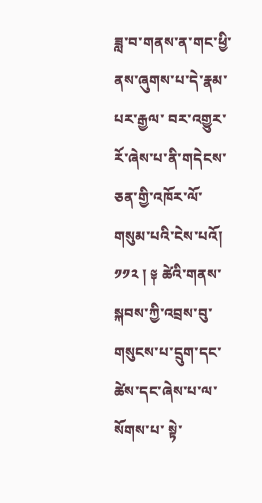ཟླ་བ་གནས་ན་གང་ཕྱི་ནས་ཞུགས་པ་དེ་རྣམ་པར་རྒྱལ་ བར་འགྱུར་རོ་ཞེས་པ་ནི་གདེངས་ཅན་གྱི་འཁོར་ལོ་གསུམ་པའི་ངེས་པའོ། ༡༡༢ ། ༈ ཚེའི་གནས་སྐབས་ཀྱི་འབྲས་བུ་གསུངས་པ་དྲུག་དང་ཚེས་དང་ཞེས་པ་ལ་སོགས་པ་ སྟེ་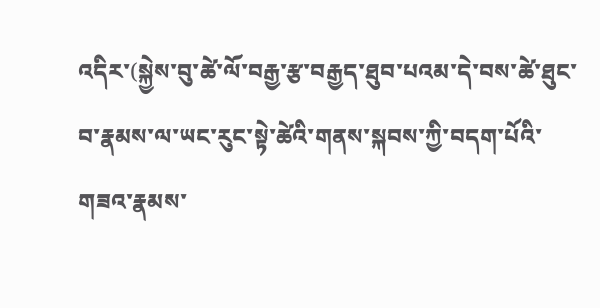འདིར་(སྐྱེས་བུ་ཚེ་ལོ་བརྒྱ་རྩ་བརྒྱད་ཐུབ་པའམ་དེ་བས་ཚེ་ཐུང་བ་རྣམས་ལ་ཡང་རུང་སྟེ་ཚེའི་གནས་སྐབས་ཀྱི་བདག་པོའི་ གཟའ་རྣམས་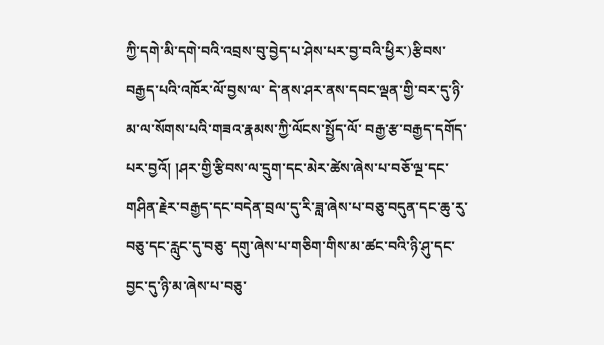ཀྱི་དགེ་མི་དགེ་བའི་འབྲས་བུ་བྱེད་པ་ཤེས་པར་བྱ་བའི་ཕྱིར་)རྩིབས་བརྒྱད་པའི་འཁོར་ལོ་བྱས་ལ་ དེ་ནས་ཤར་ནས་དབང་ལྡན་གྱི་བར་དུ་ཉི་མ་ལ་སོགས་པའི་གཟའ་རྣམས་ཀྱི་ལོངས་སྤྱོད་ལོ་ བརྒྱ་རྩ་བརྒྱད་དགོད་པར་བྱའོ། །ཤར་གྱི་རྩིབས་ལ་དྲུག་དང་མེར་ཚེས་ཞེས་པ་བཅོ་ལྔ་དང་ གཤིན་རྗེར་བརྒྱད་དང་བདེན་བྲལ་དུ་རི་ཟླ་ཞེས་པ་བཅུ་བདུན་དང་ཆུ་རུ་བཅུ་དང་རླུང་དུ་བཅུ་ དགུ་ཞེས་པ་གཅིག་གིས་མ་ཚང་བའི་ཉི་ཤུ་དང་བྱང་དུ་ཉི་མ་ཞེས་པ་བཅུ་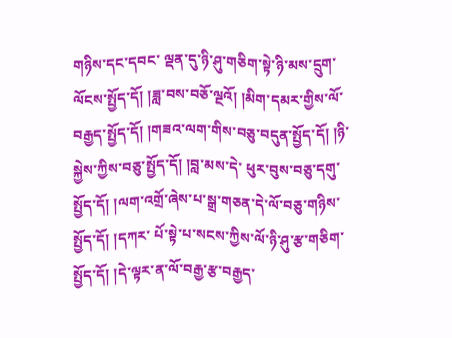གཉིས་དང་དབང་ ལྡན་དུ་ཉི་ཤུ་གཅིག་སྟེ་ཉི་མས་དྲུག་ལོངས་སྤྱོད་དོ། །ཟླ་བས་བཅོ་ལྔའོ། །མིག་དམར་གྱིས་ལོ་ བརྒྱད་སྤྱོད་དོ། །གཟའ་ལག་གིས་བཅུ་བདུན་སྤྱོད་དོ། །ཉི་སྐྱེས་ཀྱིས་བཅུ་སྤྱོད་དོ། །བླ་མས་དེ་ ཕུར་བུས་བཅུ་དགུ་སྤྱོད་དོ། །ལག་འགྲོ་ཞེས་པ་སྒྲ་གཅན་དེ་ལོ་བཅུ་གཉིས་སྤྱོད་དོ། །དཀར་ པོ་སྟེ་པ་སངས་ཀྱིས་ལོ་ཉི་ཤུ་རྩ་གཅིག་སྤྱོད་དོ། །དེ་ལྟར་ན་ལོ་བརྒྱ་རྩ་བརྒྱད་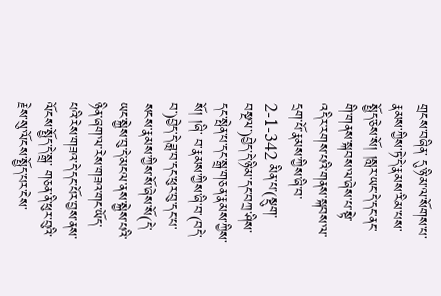གྲངས་བཞིན་ དུ་ཉི་མ་ལ་སོགས་པ་རྣམས་ཀྱིས་ཏེ་དེ་རྣམས་རིམ་པས་སྤྱོད་ཅེས་སོ། །སླར་ཡང་དེ་དང་ནང་ གི་གནས་སྐབས་ལ་ཞེས་པ་སྟེ་འདིར་རགས་པའི་གནས་སྐབས་ལ་དྲག་པོ་རྣམས་ཀྱིས་ཞི་བ་ 2-1-342 མིན་པ་(སྡུག་བསྔལ་)བྱེད་དེ་ཉི་མ་དང་བཀྲ་ཤིས་དང་སྤེན་པ་དང་སྒྲ་གཅན་རྣམས་ཀྱིས་སོ། །ཞི་ བ་རྣམས་ཀྱིས་ཞི་བ་(བདེ་བ་)བྱེད་དེ་ཟླ་བ་དང་ཕུར་བུ་དང་པ་སངས་རྣམས་ཀྱིས་སོ་ཞེས་སོ(དེ་ ཡང་སྐྱེས་བུ་དེ་མངལ་ནས་སྐྱེས་པའི་ཉིན་ཞག་ལ་རེས་གཟའ་གང་ཡོད་པའི་རེས་གཟའ་དེ་དང་པོར་བྱས་ནས་ལོངས་སྤྱོད་དེ་སྒྲ་ གཅན་ནི་ཕུར་བུའི་རྗེས་སུ་ལོངས་སྤྱོད་པར་ངེས་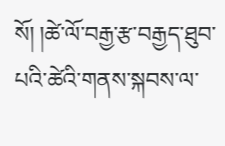སོ། །ཚེ་ལོ་བརྒྱ་རྩ་བརྒྱད་ཐུབ་པའི་ཚེའི་གནས་སྐབས་ལ་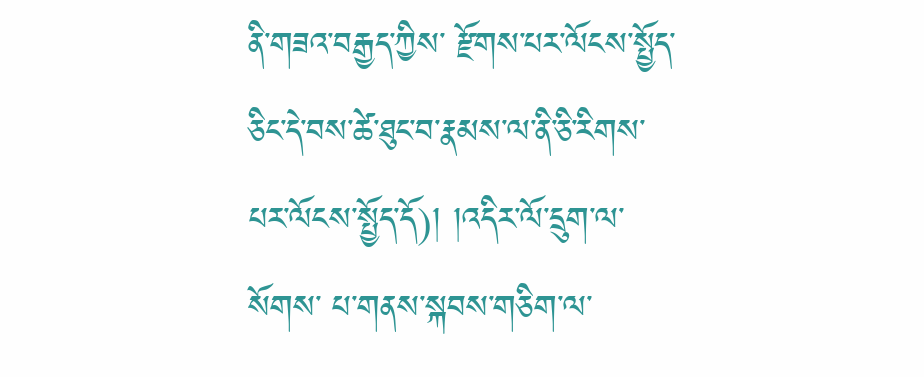ནི་གཟའ་བརྒྱད་ཀྱིས་ རྫོགས་པར་ལོངས་སྤྱོད་ཅིང་དེ་བས་ཚེ་ཐུང་བ་རྣམས་ལ་ནི་ཅི་རིགས་པར་ལོངས་སྤྱོད་དོ)། །འདིར་ལོ་དྲུག་ལ་སོགས་ པ་གནས་སྐབས་གཅིག་ལ་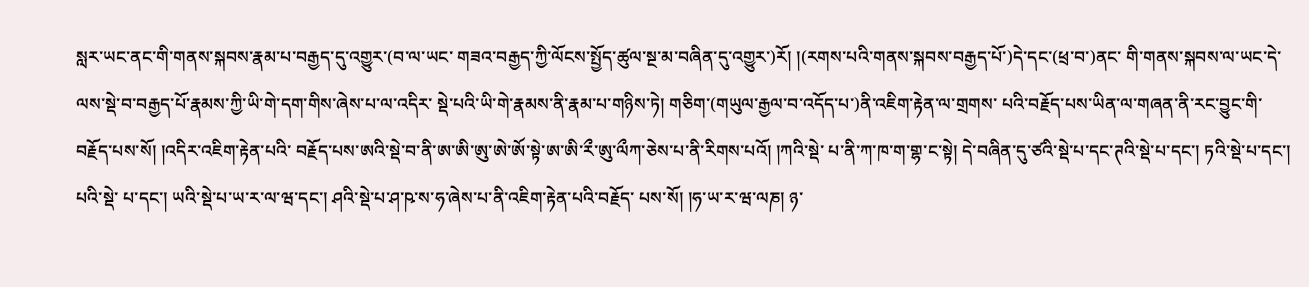སླར་ཡང་ནང་གི་གནས་སྐབས་རྣམ་པ་བརྒྱད་དུ་འགྱུར་(བ་ལ་ཡང་ གཟའ་བརྒྱད་ཀྱི་ལོངས་སྤྱོད་ཚུལ་སྔ་མ་བཞིན་དུ་འགྱུར་)རོ། །(རགས་པའི་གནས་སྐབས་བརྒྱད་པོ་)དེ་དང་(ཕྲ་བ་)ནང་ གི་གནས་སྐབས་ལ་ཡང་དེ་ལས་སྡེ་བ་བརྒྱད་པོ་རྣམས་ཀྱི་ཡི་གེ་དག་གིས་ཞེས་པ་ལ་འདིར་ སྡེ་པའི་ཡི་གེ་རྣམས་ནི་རྣམ་པ་གཉིས་ཏེ། གཅིག་(གཡུལ་རྒྱལ་བ་འདོད་པ་)ནི་འཇིག་རྟེན་ལ་གྲགས་ པའི་བརྗོད་པས་ཡིན་ལ་གཞན་ནི་རང་བྱུང་གི་བརྗོད་པས་སོ། །འདིར་འཇིག་རྟེན་པའི་ བརྗོད་པས་ཨའི་སྡེ་བ་ནི་ཨ་ཨི་ཨུ་ཨེ་ཨོ་སྟེ་ཨ་ཨི་རྀ་ཨུ་ལྀཀ་ཅེས་པ་ནི་རིགས་པའོ། །ཀའི་སྡེ་ པ་ནི་ཀ་ཁ་ག་གྷ་ང་སྟེ། དེ་བཞིན་དུ་ཙའི་སྡེ་པ་དང་ཊའི་སྡེ་པ་དང་། ཏའི་སྡེ་པ་དང་། པའི་སྡེ་ པ་དང་། ཡའི་སྡེ་པ་ཡ་ར་ལ་ཝ་དང་། ཤའི་སྡེ་པ་ཤ་ཥ་ས་ཧ་ཞེས་པ་ནི་འཇིག་རྟེན་པའི་བརྗོད་ པས་སོ། །ཧ་ཡ་ར་ཝ་ལཎ། ཉ་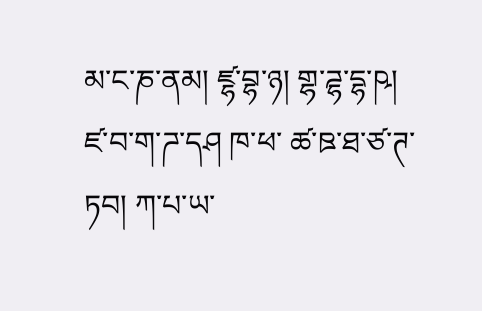མ་ང་ཎ་ནམ། ཛྷ་བྷ་ཉ། གྷ་ཌྷ་དྷ་ཥ། ཛ་བ་ག་ཌ་དཤ ཁ་ཕ་ ཚ་ཋ་ཐ་ཙ་ཊ་ཏབ། ཀ་པ་ཡ་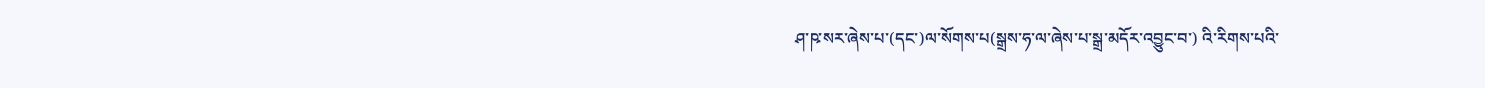ཤ་ཥ་སར་ཞེས་པ་(དང་)ལ་སོགས་པ(སྒྲས་ཧ་ལ་ཞེས་པ་སྒྲ་མདོར་འབྱུང་བ་) འི་རིགས་པའི་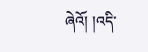ཞེའོ། །འདི་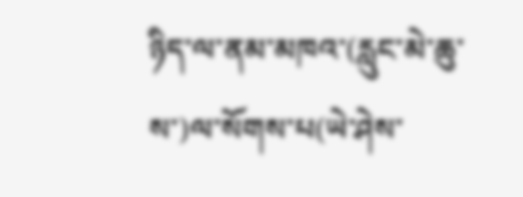ཉིད་ལ་ནམ་མཁའ་(རླུང་མེ་ཆུ་ས་)ལ་སོགས་པ(ཡེ་ཤེས་